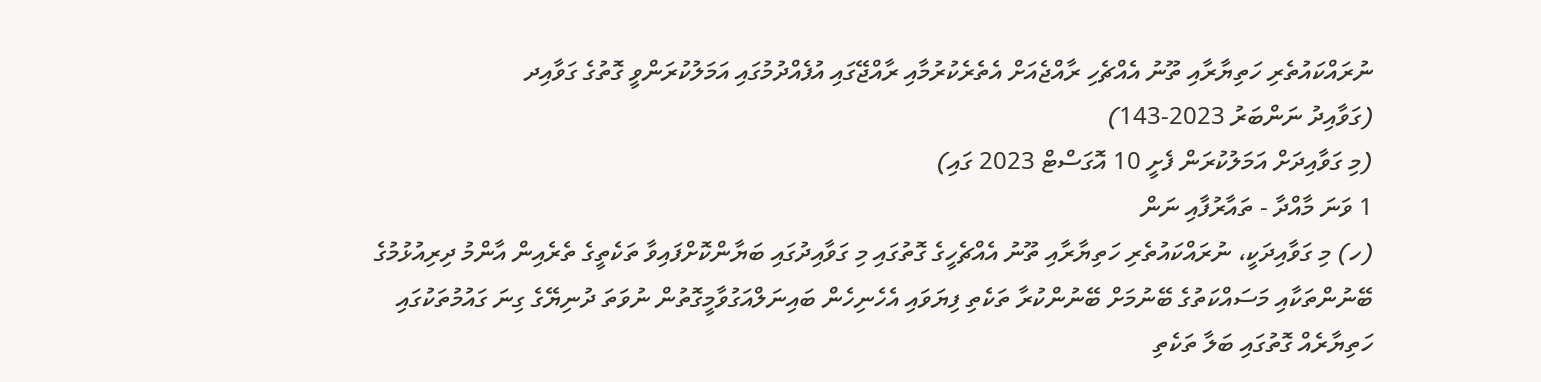ނުރައްކައުތެރި ހަތިޔާރާއި ތޫނު އެއްޗެހި ރާއްޖެއަށް އެތެރެކުރުމާއި ރާއްޖޭގައި އުފެއްދުމުގައި އަމަލުކުރަންވީ ގޮތުގެ ގަވާއިދ
(ގަވާއިދު ނަންބަރު 2023-143)
(މި ގަވާއިދަށް އަމަލުކުރަން ފެށީ 10 އޮގަސްޓް 2023 ގައި)
1 ވަނަ މާއްދާ - ތައާރުފާއި ނަން
(ހ) މި ގަވާއިދަކީ، ނުރައްކައުތެރި ހަތިޔާރާއި ތޫނު އެއްޗެހީގެ ގޮތުގައި މި ގަވާއިދުގައި ބަޔާންކޮށްފައިވާ ތަކެތީގެ ތެރެއިން އާންމު ދިރިއުޅުމުގެ ބޭނުންތަކާއި މަސައްކަތުގެ ބޭނުމަށް ބޭނުންކުރާ ތަކެތި ފިޔަވައި އެހެނިހެން ބައިނަލްއަގުވާމީގޮތުން ނުވަތަ ދުނިޔޭގެ ގިނަ ގައުމުތަކުގައި ހަތިޔާރެއް ގޮތުގައި ބަލާ ތަކެތި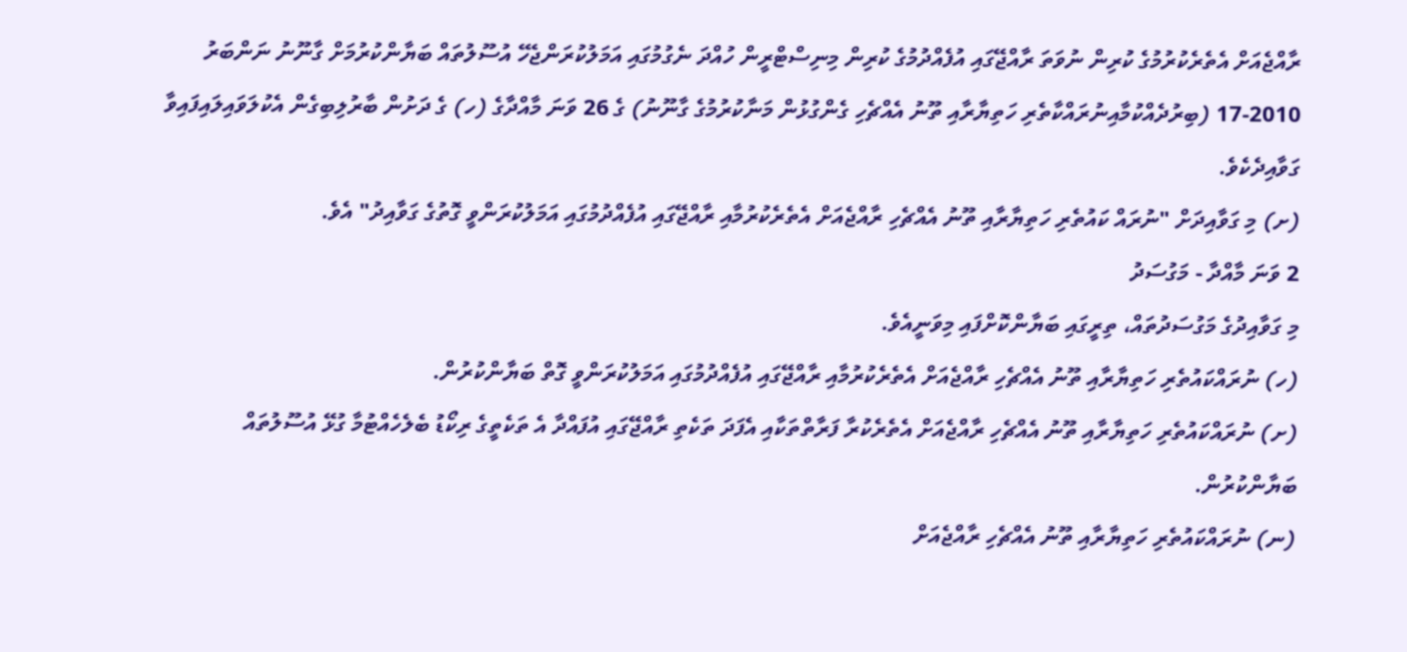ރާއްޖެއަށް އެތެރެކުރުމުގެ ކުރިން ނުވަތަ ރާއްޖޭގައި އުފެއްދުމުގެ ކުރިން މިނިސްޓްރީން ހުއްދަ ނެގުމުގައި އަމަލުކުރަންޖެހޭ އުސޫލުތައް ބަޔާންކުރުމަށް ގާނޫނު ނަންބަރު 2010-17 (ބިރުދެއްކުމާއިނުރައްކާތެރި ހަތިޔާރާއި ތޫނު އެއްޗެހި ގެންގުޅުން މަނާކުރުމުގެ ގާނޫނު) ގެ 26 ވަނަ މާއްދާގެ (ހ) ގެ ދަށުން ބާރުލިބިގެން އެކުލަވައިލައިފައިވާ ގަވާއިދެކެވެ.
(ށ) މި ގަވާއިދަށް "ނުރައް ކައުތެރި ހަތިޔާރާއި ތޫނު އެއްޗެހި ރާއްޖެއަށް އެތެރެކުރުމާއި ރާއްޖޭގައި އުފެއްދުމުގައި އަމަލުކުރަންވީ ގޮތުގެ ގަވާއިދު" އެވެ.
2 ވަނަ މާއްދާ - މަގުސަދު
މި ގަވާއިދުގެ މަގުސަދުތައް، ތިރީގައި ބަޔާންކޮށްފައި މިވަނީއެވެ.
(ހ) ނުރައްކައުތެރި ހަތިޔާރާއި ތޫނު އެއްޗެހި ރާއްޖެއަށް އެތެރެކުރުމާއި ރާއްޖޭގައި އުފެއްދުމުގައި އަމަލުކުރަންވީ ގޮތް ބަޔާންކުރުން.
(ށ) ނުރައްކައުތެރި ހަތިޔާރާއި ތޫނު އެއްޗެހި ރާއްޖެއަށް އެތެރެކުރާ ފަރާތްތަކާއި އެފަދަ ތަކެތި ރާއްޖޭގައި އުފައްދާ އެ ތަކެތީގެ ރިކޯޑު ބެލެހެއްޓުމާ ގުޅޭ އުސޫލުތައް ބަޔާންކުރުން.
(ނ) ނުރައްކައުތެރި ހަތިޔާރާއި ތޫނު އެއްޗެހި ރާއްޖެއަށް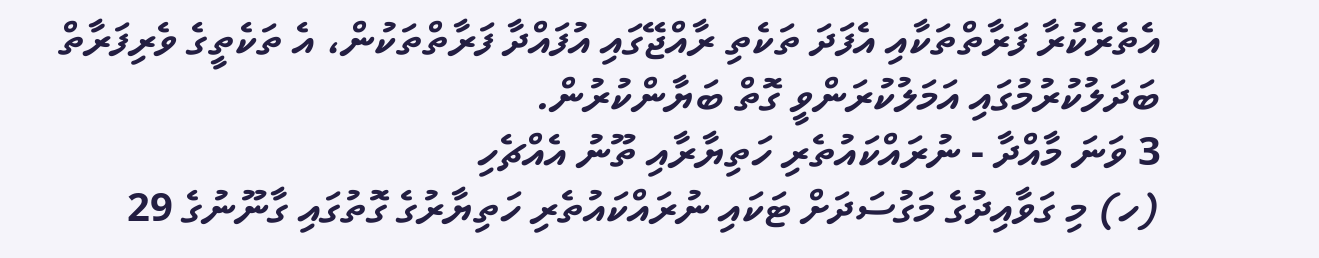އެތެރެކުރާ ފަރާތްތަކާއި އެފަދަ ތަކެތި ރާއްޖޭގައި އުފައްދާ ފަރާތްތަކުން، އެ ތަކެތީގެ ވެރިފަރާތް ބަދަލުކުރުމުގައި އަމަލުކުރަންވީ ގޮތް ބަޔާންކުރުން.
3 ވަނަ މާއްދާ - ނުރައްކައުތެރި ހަތިޔާރާއި ތޫނު އެއްޗެހި
(ހ) މި ގަވާއިދުގެ މަގުސަދަށް ޓަކައި ނުރައްކައުތެރި ހަތިޔާރުގެ ގޮތުގައި ގާނޫނުގެ 29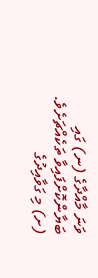ވަނަ މާއްދާގެ (ނ) ގައި ބަޔާންކޮށްފައިވާ ތަކެއްޗަށެވެ.
(ށ) މި ގަވާއިދުގެ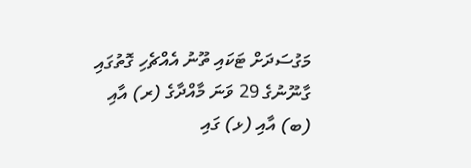މަގުސަދަށް ޓަކައި ތޫނު އެއްޗެހި ގޮތުގައި ގާނޫނުގެ 29 ވަނަ މާއްދާގެ (ރ) އާއި (ބ) އާއި (ޅ) ގައި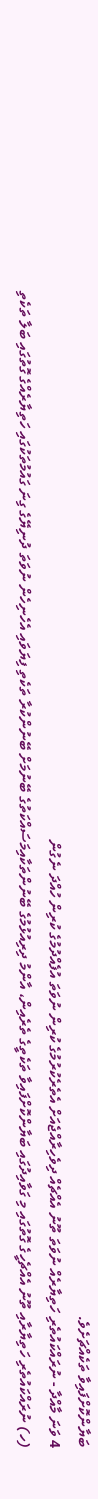ބަޔާންކޮށްފައިވާ ތަކެއްޗަށެވެ.
4 ވަނަ މާއްދާ - ނުރައްކައުތެރި ހަތިޔާރެއް ނުވަތަ ތޫނު އެއްޗެއް ދިވެހިރާއްޖެއަށް އެތެރެކުރުމުގެ ކުރިން ނުވަތަ އުފެއްދުމުގެ ކުރިން ހުއްދަ ނެގުން
(ހ) ނުރައްކައުތެރި ހަތިޔާރާއި ތޫނު އެއްޗެހީގެ ގޮތުގައި މި ގަވާއިދުގައި ބަޔާންކޮށްފައިވާ ތަކެތީގެ ތެރެއިން، އާންމު ދިރިއުޅުމުގެ ބޭނުންތަކާއިމަސައްކަތުގެ ބޭނުމަށް ބޭނުންކުރާ ތަކެތި ފިޔަވައި އެހެނިހެން ނުވަތަ ދުނިޔޭގެ ގިނަ ގައުމުތަކުގައި ހަތިޔާރެއްގެ ގޮތުގައި ބަލާ ތަކެތި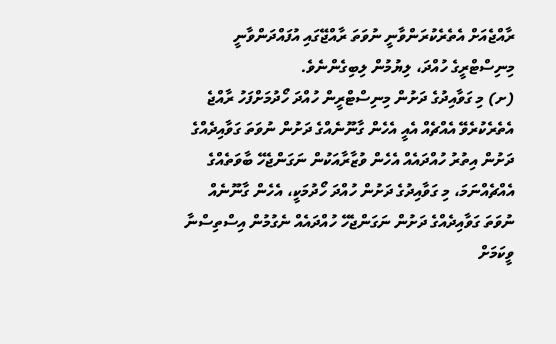ރާއްޖެއަށް އެތެރެކުރަންވާނީ ނުވަތަ ރާއްޖޭގައި އުފައްދަންވާނީ މިނިސްޓްރީގެ ހުއްދަ، ލިޔުމުން ލިބިގެންނެވެ.
(ށ) މި ގަވާއިދުގެ ދަށުން މިނިސްޓްރީން ހުއްދަ ހޯދުމަށްފަހު ރާއްޖެ އެތެރެކުރެވޭ އެއްޗެއް އެއީ އެހެން ގާނޫނެއްގެ ދަށުން ނުވަތަ ގަވާއިދެއްގެ ދަށުން އިތުރު ހުއްދައެއް އެހެން ވުޒާރާއަކުން ނަގަންޖެހޭ ބާވަތެއްގެ އެއްޗެއްނަމަ، މި ގަވާއިދުގެ ދަށުން ހުއްދަ ހޯދުމަކީ، އެހެން ގާނޫނެއް ނުވަތަ ގަވާއިދެއްގެ ދަށުން ނަގަންޖެހޭ ހުއްދައެއް ނެގުމުން އިސްތިސްނާ ވީކަމަށް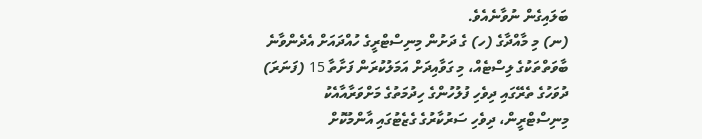ބަލައިގެން ނުވާނެއެވެ.
(ނ) މި މާއްދާގެ (ހ) ގެ ދަށުން މިނިސްޓްރީގެ ހުއްދައަށް އެދެންވާނެ ބާވަތްތަކުގެ ލިސްޓެއް، މި ގަވާއިދަށް އަމަލުކުރަން ފަށާތާ 15 (ފަނަރަ) ދުވަހުގެ ތެރޭގައި ދިވެހި ފުލުހުންގެ ހިދުމަތުގެ މަށްވަރާއާއެކު މިނިސްޓްރީން، ދިވެހި ސަރުކާރުގެ ގެޒެޓުގައި އާންމުކޮށް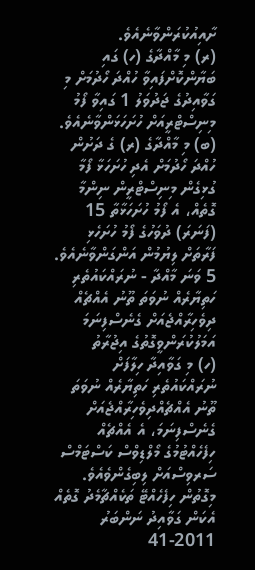ށާއިއުކުރަންވާނެއެވެ.
(ރ) މި މާއްދާގެ (ހ) ގައި ބަޔާންކޮށްފައިވާ ހުއްދަ ހޯދުމަށް މި ގަވާއިދުގެ ޖަދުވަލު 1 ގައިވާ ފޯމު މިނިސްޓްރީއަށް ހުށަހަޅަންވާނެއެވެ.
(ބ) މި މާއްދާގެ (ރ) ގެ ދަށުން ހުއްދަ ހޯދުމަށް އެދި ހުށަހަޅާ ފޯމާ ގުޅިގެން މިނިސްޓްރީން ނިންމާ ގޮތެއް، އެ ފޯމު ހުށަހަޅާތާ 15 (ފަނަރަ) ދުވަހުގެ ފޯމު ހުށަހެޅި ފަރާތަށް ލިޔުމުން އަންގަންވާނެއެވެ.
5 ވަނަ މާއްދާ - ނުރައްކައުތެރި ހަތިޔާރެއް ނުވަތަ ތޫނު އެއްޗެއް ދިވެހިރާއްޖެއަށް ގެނެސްފިނަމަ އަމަލުކުރަންވީގޮތުގެ އިޖުރާތު
(ހ) މި ގަވާއިދާ ހިލާފަށް ނުރައްކައުތެރި ހަތިޔާރެއް ނުވަތަ ތޫނު އެއްޗެއްދިވެހިރާއްޖެއަށް ގެނެސްފިނަމަ، އެ އެއްޗެއް ހިފެހެއްޓުމުގެ މޯލްޑިވްސް ކަސްޓަމްސް ސަރވިސްއަށް ލިބިގެންވެއެވެ. މިގޮތުން ހިފެހެއްޓޭ ތަކެއްޗާމެދު ގޮތެއް އެކަން ގަވާއިދު ނަންބަރު 2011-41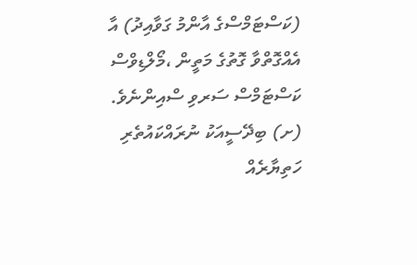(ކަސްޓަމްސްގެ އާންމު ގަވާއިދު) އާ އެއްގޮތްވާ ގޮތުގެ މަތީން ،މޯލްޑިވްސް ކަސްޓަމްސް ސަރވި ސްއިންނެވެ.
(ށ) ބިދޭސީއަކު ނުރައްކައުތެރި ހަތިޔާރެއް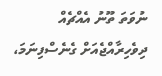ނުވަތަ ތޫނު އެއްޗެއް ދިވެހިރާއްޖެއަށް ގެނެސްފިނަމަ،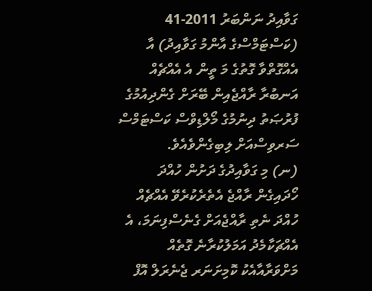ގަވާއިދު ނަންބަރު 2011-41 (ކަސްޓަމްސްގެ އާންމު ގަވާއިދު) އާ އެއްގޮތްވާ ގޮތުގެ މަ ތީން އެ އެއްޗެއް އަނބުރާ ރާއްޖެއިން ބޭރަށް ގެންދިއުމުގެ ފުރުޞަތު ދިނުމުގެ މޯލްޑިވްސް ކަސްޓަމްސް ސަރވިސްއަށް ލިބިގެންވެއެވެ.
(ނ) މި ގަވާއިދުގެ ދަށުން ހުއްދަ ހޯދައިގެން ރާއްޖެ އެތެރެކުރެވޭ އެއްޗެއް ހުއްދަ ނެތި ރާއްޖެއަށް ގެނެސްފިނަމަ، އެ އެއްޗަކާމެދު އަމަލުކުރާނެ ގޮތެއް މަށްވަރާއާއެކު ކޮމިށަނަރ ޖެނެރަލް އޮފް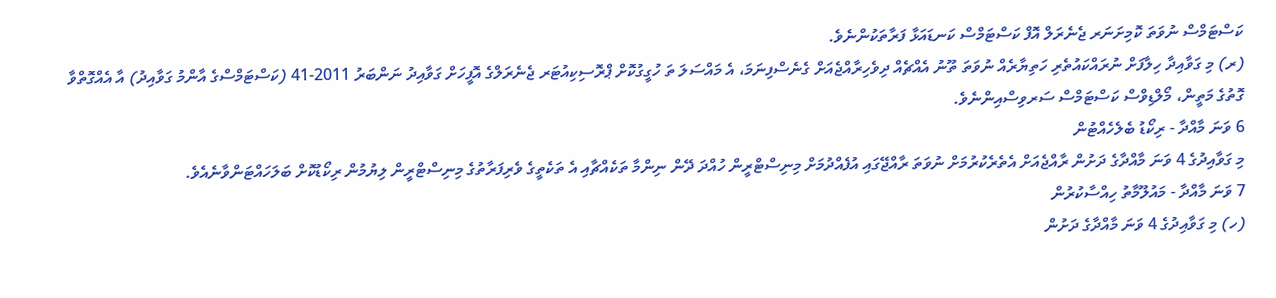ކަސްޓަމްސް ނުވަތަ ކޮމިށަނަރ ޖެނެރަލް އޮފް ކަސްޓަމްސް ކަނޑައަޅާ ފަރާތަކުންނެވެ.
(ރ) މި ގަވާއިދާ ހިލާފަށް ނުރައްކައުތެރި ހަތިޔާރެއް ނުވަތަ ތޫނު އެއްޗެއް ދިވެހިރާއްޖެއަށް ގެނެސްފިނަމަ، އެ މައްސަލަ ތަ ހުގީގުކޮށް ޕްރޮސިކިއުޓަރ ޖެނެރަލްގެ އޮފީހަށް ގަވާއިދު ނަންބަރު 2011-41 (ކަސްޓަމްސްގެ އާންމު ގަވާއިދު) އާ އެއްގޮތްވާ ގޮތުގެ މަތީން، މޯލްޑިވްސް ކަސްޓަމްސް ސަރވިސްއިންނެވެ.
6 ވަނަ މާއްދާ - ރިކޯޑު ބެލެހެއްޓުން
މި ގަވާއިދުގެ 4 ވަނަ މާއްދާގެ ދަށުން ރާއްޖެއަށް އެތެރެކުރުމަށް ނުވަތަ ރާއްޖޭގައި އުފެއްދުމަށް މިނިސްޓްރީން ހުއްދަ ދޭން ނިންމާ ތަކެއްޗާއި އެ ތަކެތީގެ ވެރިފަރާތުގެ މިނިސްޓްރީން ލިޔުމުން ރިކޯޑުކޮށް ބަލަހައްޓަންވާނެއެވެ.
7 ވަނަ މާއްދާ - މައުލޫމާތު ހިއްސާކުރުން
(ހ) މި ގަވާއިދުގެ 4 ވަނަ މާއްދާގެ ދަށުން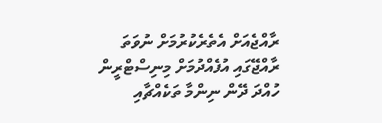ރާއްޖެއަށް އެތެރެކުރުމަށް ނުވަތަ ރާއްޖޭގައި އުފެއްދުމަށް މިނިސްޓްރީން ހުއްދަ ދޭން ނިންމާ ތަކެއްޗާއި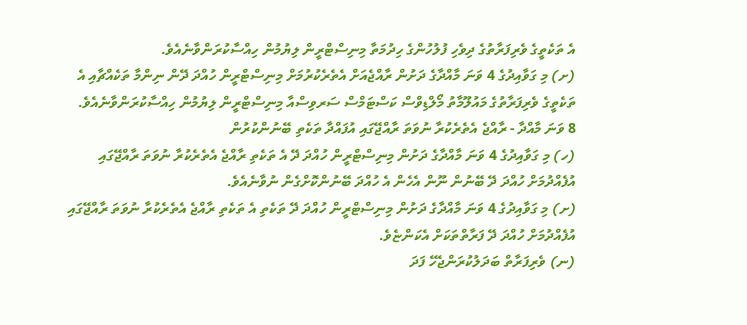އެ ތަކެތީގެ ވެރިފަރާތުގެ ދިވެހި ފުލުހުންގެ ހިދުމަތާ މިނިސްޓްރީން ލިޔުމުން ހިއްސާކުރަންވާނެއެވެ.
(ށ) މި ގަވާއިދުގެ 4 ވަނަ މާއްދާގެ ދަށުން ރާއްޖެއަށް އެތެރެކުރުމަށް މިނިސްޓްރީން ހުއްދަ ދޭން ނިންމާ ތަކެއްޗާއި އެ ތަކެތީގެ ވެރިފަރާތުގެ މައުލޫމާތު މޯލްޑިވްސް ކަސްޓަމްސް ސަރވިސްއާ މިނިސްޓްރީން ލިޔުމުން ހިއްސާކުރަންވާނެއެވެ.
8 ވަނަ މާއްދާ - ރާއްޖެ އެތެރެކުރާ ނުވަތަ ރާއްޖޭގައި އުފައްދާ ތަކެތި ބޭނުންކުރުން
(ހ) މި ގަވާއިދުގެ 4 ވަނަ މާއްދާގެ ދަށުން މިނިސްޓްރީން ހުއްދަ ދޭ އެ ތަކެތި ރާއްޖެ އެތެރެކުރާ ނުވަތަ ރާއްޖޭގައި އުފެއްދުމަށް ހުއްދަ ދޭ ބޭނުން ނޫން އެހެން އެ ހުއްދަ ބޭނުންކޮށްގެން ނުވާނެއެވެ.
(ށ) މި ގަވާއިދުގެ 4 ވަނަ މާއްދާގެ ދަށުން މިނިސްޓްރީން ހުއްދަ ދޭ ތަކެތި އެ ތަކެތި ރާއްޖެ އެތެރެކުރާ ނުވަތަ ރާއްޖޭގައި އުފެއްދުމަށް ހުއްދަ ދޭ ފަރާތްތަކަށް އެކަންޏެވެ.
(ނ) ވެރިފަރާތް ބަދަލުކުރަންޖެހޭ ފަދަ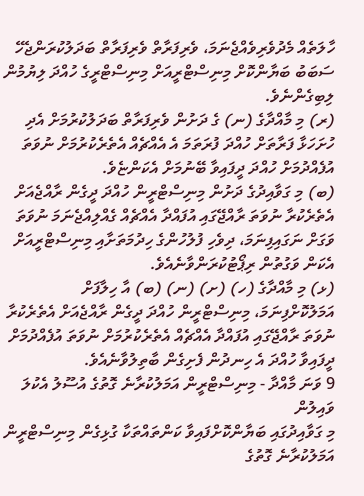ހާލަތެއް މެދުވެރިވެއްޖެނަމަ، ވެރިފަރާތް ވެރިފަރާތް ބަދަލުކުރަންޖެހޭ ސަބަބު ބަޔާންކޮށް މިނިސްޓްރީއަށް މިނިސްޓްރީގެ ހުއްދަ ލިޔުމުން ލިބިގެންނެވެ.
(ރ) މި މާއްދާގެ (ނ) ގެ ދަށުން ވެރިފަރާތް ބަދަލުކުރުމަށް އެދި ހުށަހަޅާ ފަރާތަށް ހުއްދަ ފުރަތަމަ އެ އެއްޗެއް އެތެރެކުރުމަށް ނުވަތަ އުފެއްދުމަށް ހުއްދަ ދީފައިވާ ބޭނުމަށް އެކަންޏެވެ.
(ބ) މި ގަވާއިދުގެ ދަށުން މިނިސްޓްރީން ހުއްދަ ދީގެން ރާއްޖެއަށް އެތެރެކުރާ ނުވަތަ ރާއްޖޭގައި އުފައްދާ އެއްޗެއް ގެއްލިއްޖެނަމަ ނުވަތަ ވަގަށް ނަގައިފިނަމަ، ދިވެހި ފުލުހުންގެ ހިދުމަތަށާއި މިނިސްޓްރީއަށް އެކަން ވަގުތުން ރިޕޯޓުކުރަންވާނެއެވެ.
(ޅ) މި މާއްދާގެ (ހ) (ށ) (ނ) (ބ) އާ ހިލާފަށް އަމަލުކޮށްފިނަމަ، މިނިސްޓްރީން ހުއްދަ ދީގެން ރާއްޖެއަށް އެތެރެކުރާ ނުވަތަ ރާއްޖޭގައި އުފައްދާ އެއްޗެއް އެތެރެކުރުމަށް ނުވަތަ އުފެއްދުމަށް ދީފައިވާ ހުއްދަ އެ ހިނދުން ފެށިގެން ބާތިލުވާނެއެވެ.
9 ވަނަ މާއްދާ - މިނިސްޓްރީން އަމަލުކުރާނެ ގޮތުގެ އުސޫލު އެކުލަ ވައިލުން
މި ގަވާއިދުގައި ބަޔާންކޮށްފައިވާ ކަންތައްތަކާ ގުޅިގެން މިނިސްޓްރީން އަމަލުކުރާނެ ގޮތުގެ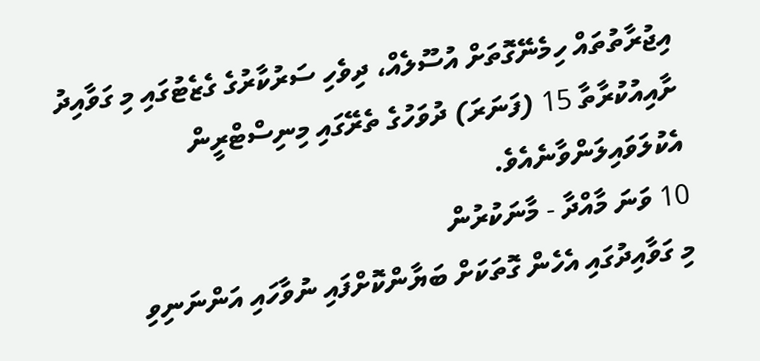އިޖުރާތުތައް ހިމެނޭގޮތަށް އުސޫލެއް، ދިވެހި ސަރުކާރުގެ ގެޒެޓުގައި މި ގަވާއިދު ށާއިއުކުރާތާ 15 (ފަނަރަ) ދުވަހުގެ ތެރޭގައި މިނިސްޓްރީން އެކުލަވައިލަންވާނެއެވެ.
10 ވަނަ މާއްދާ - މާނަކުރުން
މި ގަވާއިދުގައި އެހެން ގޮތަކަށް ބަޔާންކޮށްފައި ނުވާހައި އަންނަނިވި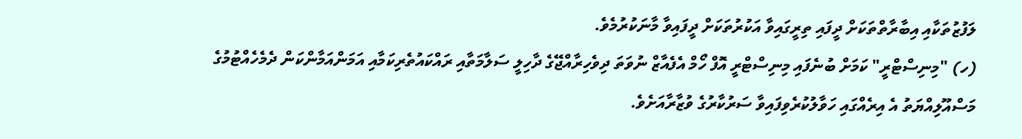ލަފުޒުތަކާއި އިބާރާތްތަކަށް ދީފައި ތިރީގައިވާ އަކުރުތަކަށް ދީފައިވާ މާނަކުރުމެވެ.
(ހ) "މިނިސްޓްރީ" ކަމަށް ބުނެފައި މިނިސްޓްރީ އޮފް ހޯމް އެފެއާޒް ނުވަތަ ދިވެހިރާއްޖޭގެ ދާހިލީ ސަލާމަތާއި ރައްކައުތެރިކަމާއި އަމަންއަމާންކަން ދެމެހެއްޓުމުގެ މަސްއޫލިއްޔަތު އެ އިރެއްގައި ހަވާލުކުރެވިފައިވާ ސަރުކާރުގެ ވުޒާރާއަށެވެ.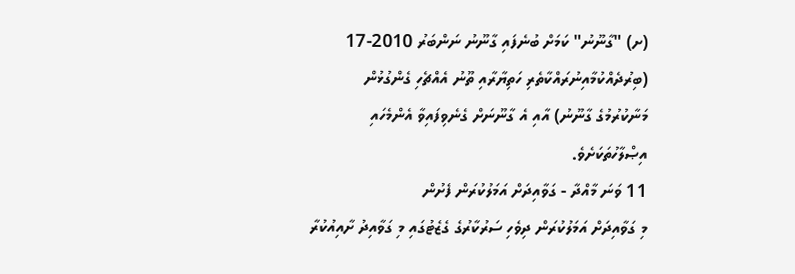(ށ) "ގާނޫނު" ކަމަށް ބުނެފައި ގާނޫނު ނަންބަރު 2010-17 (ބިރުދެއްކުމާއިނުރައްކާތެރި ހަތިޔާރާއި ތޫނު އެއްޗެހި ގެންގުޅުން މަނާކުރުމުގެ ގާނޫނު) އާއި އެ ގާނޫނަށް ގެނެވިފައިވާ އެންމެހައި އިޞްލާހުތަކަށެވެ.
11 ވަނަ މާއްދާ - ގަވާއިދަށް އަމަލުކުރަން ފެށުން
މި ގަވާއިދަށް އަމަލުކުރަން ދިވެހި ސަރުކާރުގެ ގެޒެޓުގައި މި ގަވާއިދު ށާއިއުކުރާ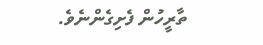ތާރީހުން ފެށިގެންނެވެ.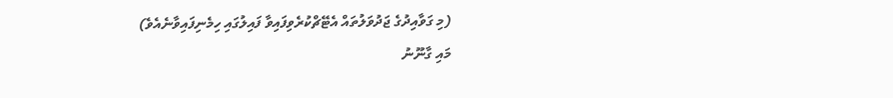(މި ގަވާއިދުގެ ޖަދުވަލުތައް އެޓޭޗްކުރެވިފައިވާ ފައިލުގައި ހިމެނިފައިވާނެއެވެ)
މައި ގާނޫނު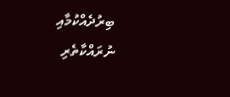ބިރުދެއްކުމާއި ނުރައްކާތެރި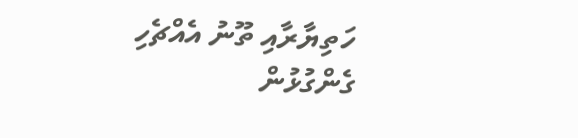ހަތިޔާރާއި ތޫނު އެއްޗެހި ގެންގުޅުން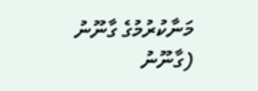މަނާކުރުމުގެ ގާނޫނު (ގާނޫނު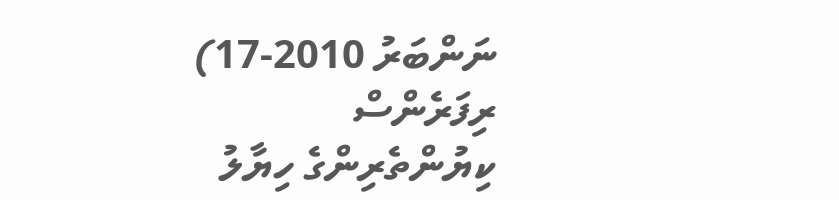ނަންބަރު 2010-17)
ރިފަރެންސް
ކިޔުންތެރިންގެ ހިޔާލު